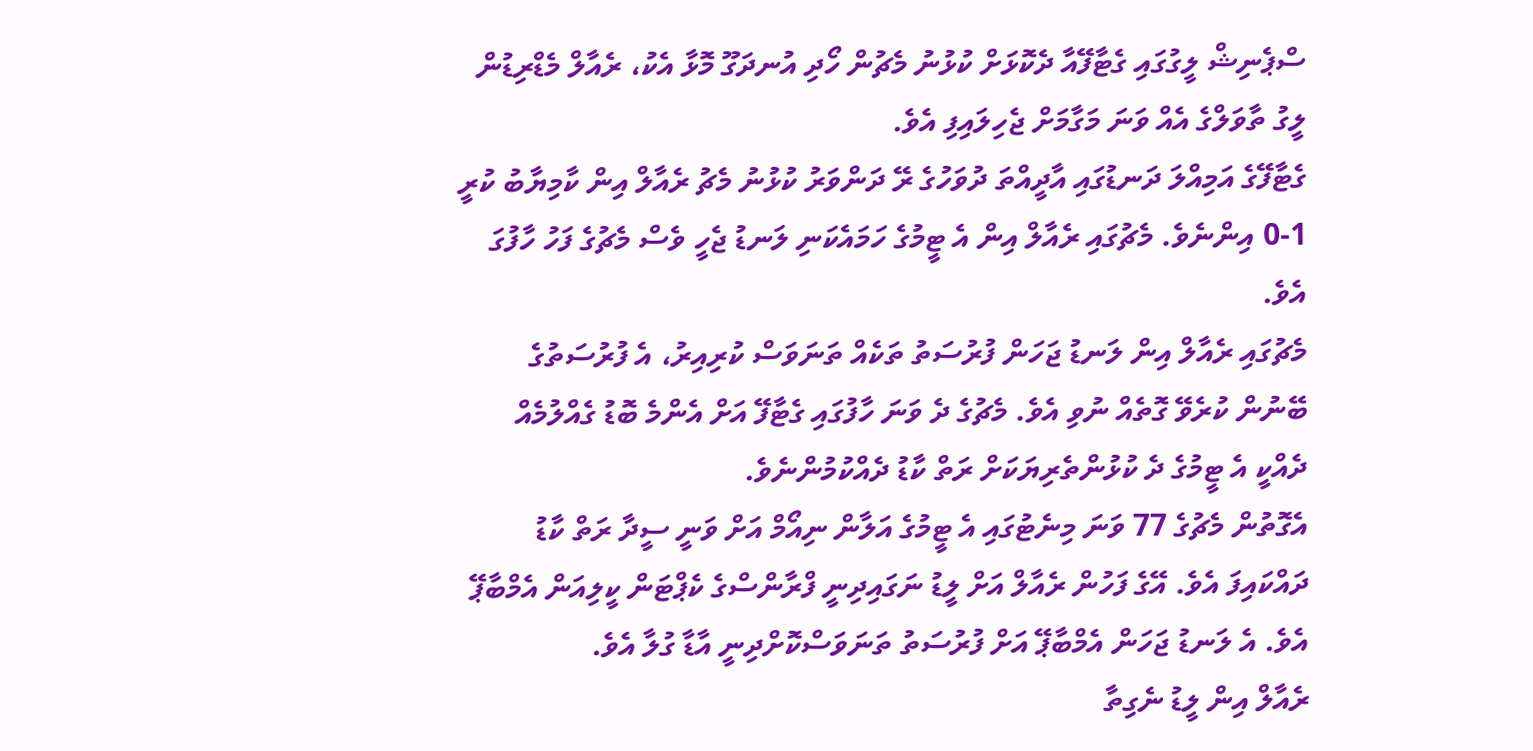ސްޕެނިޝް ލީގުގައި ގެޓާފޭއާ ދެކޮޅަށް ކުޅުނު މެޗުން ހޯދި އުނދަގޫ މޮޅާ އެކު، ރެއާލް މެޑްރިޑުން ލީގު ތާވަލްގެ އެއް ވަނަ މަގާމަށް ޖެހިލައިފި އެވެ.
ގެޓާފޭގެ އަމިއްލަ ދަނޑުގައި އާދީއްތަ ދުވަހުގެ ރޭ ދަންވަރު ކުޅުނު މެޗު ރެއާލް އިން ކާމިޔާބު ކުރީ 1-0 އިންނެވެ. މެޗުގައި ރެއާލް އިން އެ ޓީމުގެ ހަމައެކަނި ލަނޑު ޖެހީ ވެސް މެޗުގެ ފަހު ހާފުގަ އެވެ.
މެޗުގައި ރެއާލް އިން ލަނޑު ޖަހަން ފުރުސަތު ތަކެއް ތަނަވަސް ކުރިއިރު، އެ ފުރުސަތުގެ ބޭނުން ކުރެވޭ ގޮތެއް ނުވި އެވެ. މެޗުގެ ދެ ވަނަ ހާފުގައި ގެޓާފޭ އަށް އެންމެ ބޮޑު ގެއްލުމެއް ދެއްކީ އެ ޓީމުގެ ދެ ކުޅުންތެރިޔަކަށް ރަތް ކާޑު ދެއްކުމުންނެވެ.
އެގޮތުން މެޗުގެ 77 ވަނަ މިނެޓުގައި އެ ޓީމުގެ އަލާން ނިއޯމް އަށް ވަނީ ސީދާ ރަތް ކާޑު ދައްކައިފަ އެވެ. އޭގެ ފަހުން ރެއާލް އަށް ލީޑު ނަގައިދިނީ ފްރާންސްގެ ކެޕްޓަން ކީލިއަން އެމްބާޕޭ އެވެ. އެ ލަނޑު ޖަހަން އެމްބާޕޭ އަށް ފުރުސަތު ތަނަވަސްކޮށްދިނީ އާޑާ ގުލާ އެވެ.
ރެއާލް އިން ލީޑު ނެގިތާ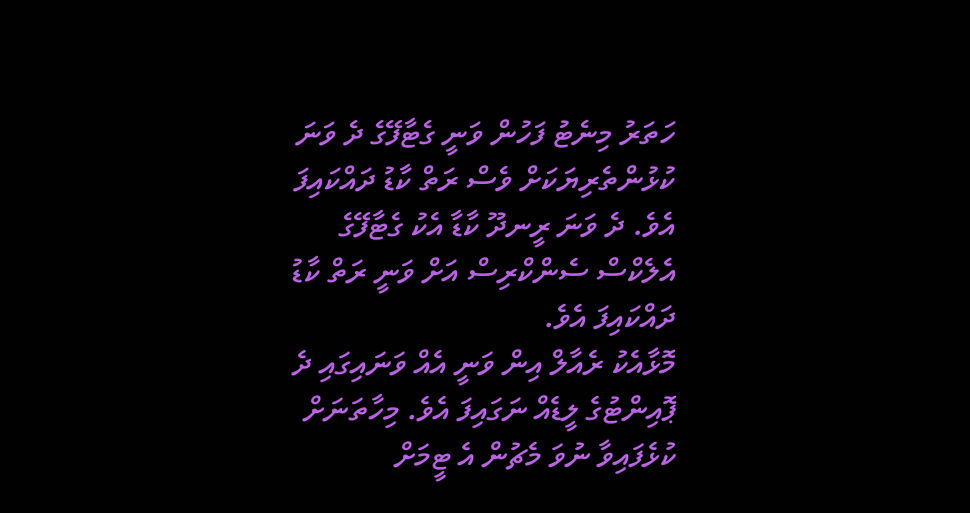ހަތަރު މިނެޓު ފަހުން ވަނީ ގެޓާފޭގެ ދެ ވަނަ ކުޅުންތެރިޔަކަށް ވެސް ރަތް ކާޑު ދައްކައިފަ އެވެ. ދެ ވަނަ ރީނދޫ ކާޑާ އެކު ގެޓާފޭގެ އެލެކްސް ސެންކްރިސް އަށް ވަނީ ރަތް ކާޑު ދައްކައިފަ އެވެ.
މޮޅާއެކު ރެއާލް އިން ވަނީ އެއް ވަނައިގައި ދެ ޕޮއިންޓުގެ ލީޑެއް ނަގައިފަ އެވެ. މިހާތަނަށް ކުޅެފައިވާ ނުވަ މެޗުން އެ ޓީމަށް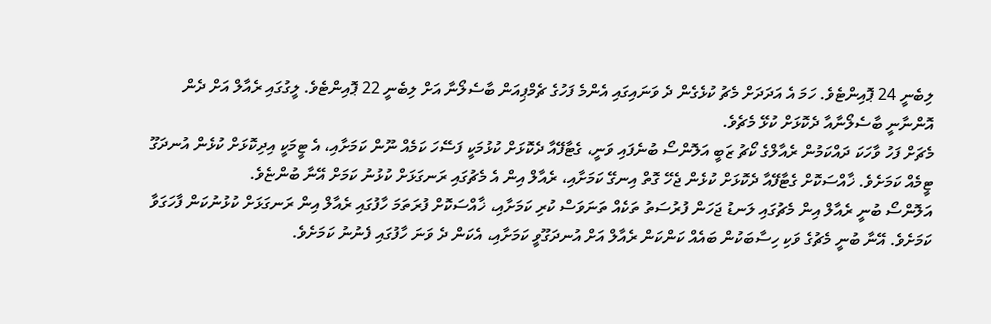ލިބެނީ 24 ޕޮއިންޓެވެ. ހަމަ އެ އަދަދަށް މެޗު ކުޅެގެން ދެ ވަނައިގައި އެންމެ ފަހުގެ ޗެމްޕިއަން ބާސެލޯނާ އަށް ލިބެނީ 22 ޕޮއިންޓެވެ. ލީގުގައި ރެއާލް އަށް ދެން އޮންނާނީ ބާސެލޯނާއާ ދެކޮޅަށް ކުޅޭ މެޗެވެ.
މެޗަށް ފަހު ވާހަކަ ދައްކަމުން ރެއާލްގެ ކޯޗު ޒަބީ އަލޮންސޯ ބުނެފައި ވަނީ، ގެޓާފޭއާ ދެކޮޅަށް ކުޅުމަކީ ފަސޭހަ ކަމެއް ނޫން ކަމަށާއި، އެ ޓީމަކީ އިދިކޮޅަށް ކުޅެން އުނދަގޫ ޓީމެއް ކަމަށެވެ. ޚާއްސަކޮށް ގެޓާފޭއާ ދެކޮޅަށް ކުޅެން ޖެހޭ ގޮތް އިނގޭ ކަމަށާއި، ރެއާލް އިން އެ މެޗުގައި ރަނގަޅަށް ކުޅުނު ކަމަށް އޭނާ ބުންޏެވެ.
އަލޮންސޯ ބުނީ ރެއާލް އިން މެޗުގައި ލަނޑު ޖަހަން ފުރުސަތު ތަކެއް ތަނަވަސް ކުރި ކަމަށާއި، ޚާއްސަކޮށް ފުރަތަމަ ހާފުގައި ރެއާލް އިން ރަނގަޅަށް ކުޅުނުކަން ފާހަގަވާ ކަމަށެވެ. އޭނާ ބުނީ މެޗުގެ ވަކި ހިސާބަކުން ބައެއް ކަންކަން ރެއާލް އަށް އުނދަގޫވީ ކަމަށާއި، އެކަން ދެ ވަނަ ހާފުގައި ފެނުނު ކަމަށެވެ.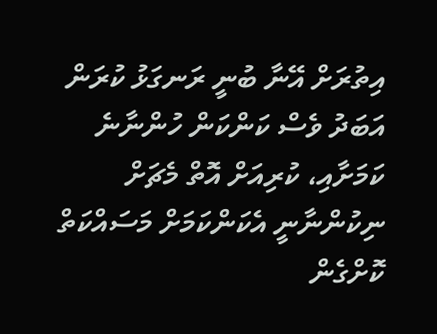އިތުރަށް އޭނާ ބުނީ ރަނގަޅު ކުރަން އަބަދު ވެސް ކަންކަން ހުންނާނެ ކަމަށާއި، ކުރިއަށް އޮތް މެޗަށް ނިކުންނާނީ އެކަންކަމަށް މަސައްކަތް ކޮށްގެން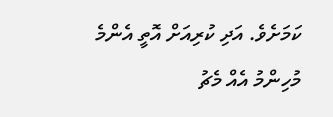ކަމަށެވެ. އަދި ކުރިއަށް އޮތީ އެންމެ މުހިންމު އެއް މެޗު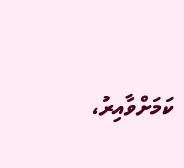ކަމަށްވާއިރު،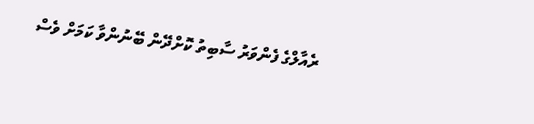ރެއާލްގެ ފެންވަރު ސާބިތު ކޮށްދޭން ބޭނުންވާ ކަމަށް ވެސް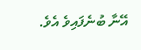އޭނާ ބުނެފައިވެ އެވެ.